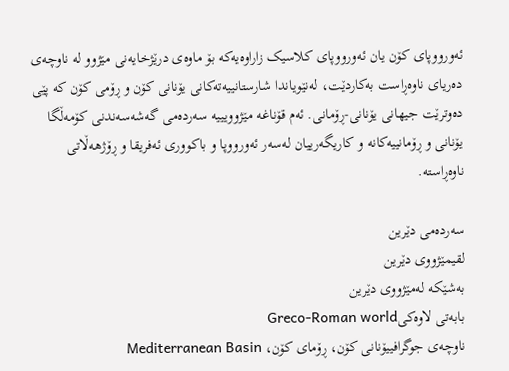ئەورووپای کۆن یان ئەورووپای کلاسیک زاراوەیەکە بۆ ماوەی درێژخایەنی مێژوو لە ناوچەی دەریای ناوەڕاست بەکاردێت، لەنێویاندا شارستانییەتەکانی یۆنانی کۆن و ڕۆمی کۆن کە پێی دەوترێت جیھانی یۆنانی-ڕۆمانی. ئەم قۆناغە مێژوویییە سەردەمی گەشەسەندنی کۆمەڵگا یۆنانی و ڕۆمانییەکانە و کاریگەرییان لەسەر ئەورووپا و باکووری ئەفریقا و ڕۆژھەڵاتی ناوەڕاستە.

سەردەمی دێرین
لقیمێژووی دێرین
بەشێکە لەمێژووی دێرین
بابەتی لاوەکیGreco-Roman world
ناوچەی جوگرافییۆنانی کۆن، ڕۆمای کۆن، Mediterranean Basin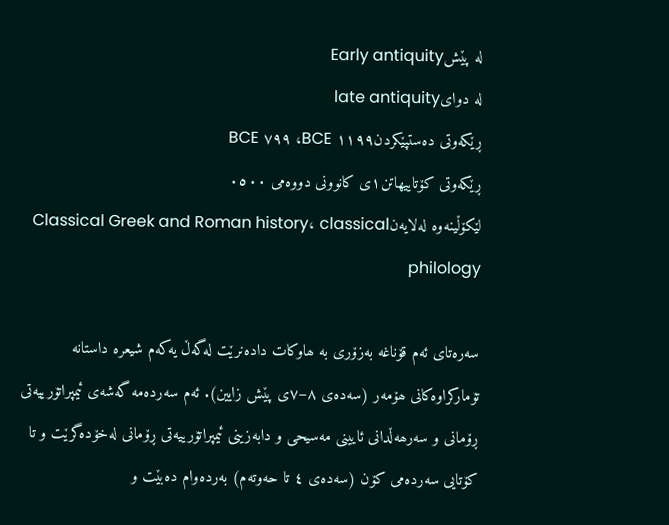لە پێشEarly antiquity
لە دوایlate antiquity
ڕێکەوتی دەستپێکردن١١٩٩ BCE، ٧٩٩ BCE
ڕێکەوتی کۆتاییھاتن١ی کانوونی دووەمی ٠٥٠٠
لێکۆڵینەوە لەلایەنClassical Greek and Roman history، classical philology

سەرەتای ئەم قۆناغە بەزۆری بە ھاوکات دادەنرێت لەگەڵ یەکەم شیعرە داستانە تۆمارکراوەکانی ھۆمەر (سەدەی ٨–٧ی پێش زایین). ئەم سەردەمە گەشەی ئیمپراتۆرییەتی ڕۆمانی و سەرھەڵدانی ئایینی مەسیحی و دابەزینی ئیمپراتۆرییەتی ڕۆمانی لەخۆدەگرێت و تا کۆتایی سەردەمی کۆن (سەدەی ٤ تا حەوتەم) بەردەوام دەبێت و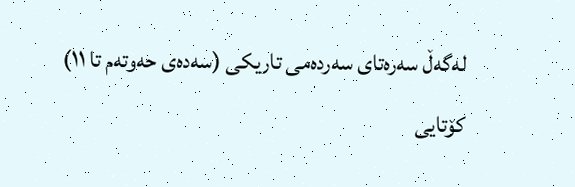لەگەڵ سەرەتای سەردەمی تاریکی (سەدەی حەوتەم تا ١١) کۆتایی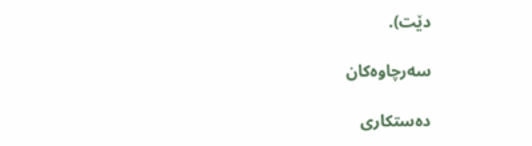دێت).

سەرچاوەکان

دەستکاری